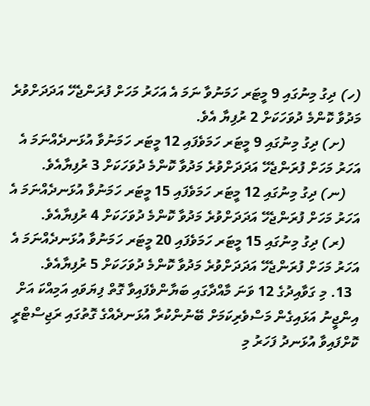(ހ) ދިގު މިނުގައި 9 މީޓަރ ހަމަނުވާ ނަމަ އެ އަހަރު މަހަށް ފުރަންޖެހޭ އަދަދަށްވުރެ މަދުވާ ކޮންމެ ދުވަހަކަށް 2 ރުފިޔާ އެވެ.
    (ށ) ދިގު މިނުގައި 9 މީޓަރ ހަމަވެފައި 12 މީޓަރ ހަމަނުވާ އުޅަނދެއްނަމަ އެ އަހަރު މަހަށް ފުރަންޖެހޭ އަދަދަށްވުރެ މަދުވާ ކޮންމެ ދުވަހަކަށް 3 ރުފިޔާއެވެ.
    (ނ) ދިގު މިނުގައި 12 މީޓަރ ހަމަވެފައި 15 މީޓަރ ހަމަނުވާ އުޅަނދެއްނަމަ އެ އަހަރު މަހަށް ފުރަންޖެހޭ އަދަދަށްވުރެ މަދުވާ ކޮންމެ ދުވަހަކަށް 4 ރުފިޔާއެވެ.
    (ރ) ދިގު މިނުގައި 15 މީޓަރ ހަމަވެފައި 20 މީޓަރ ހަމަނުވާ އުޅަނދެއްނަމަ އެ އަހަރު މަހަށް ފުރަންޖެހޭ އަދަދަށްވުރެ މަދުވާ ކޮންމެ ދުވަހަކަށް 5 ރުފިޔާއެވެ.
  13. މި ގަވާއިދުގެ 12 ވަނަ މާއްދާގައި ބަޔާންވެފައިވާ ގޮތް ފިޔަވައި އަމިއްކަ އަށް އިންޖީނު އަޅައިގެން މަސްވެރިކަމަށް ބޭނުންކުރާ އުޅަނދެއްގެ ގޮތުގައި ރަޖިސްޓްރީ ކޮށްފައިވާ އުޅަނދު ފަހަރު މި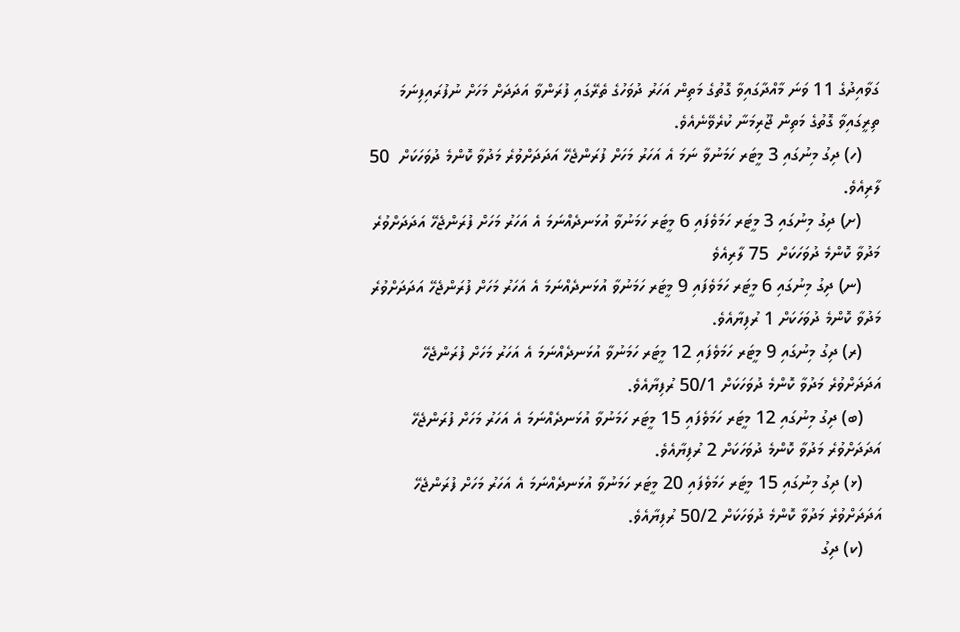ގަވާއިދުގެ 11 ވަނަ މާއްދާގައިވާ ގޮތުގެ މަތިން އަހަރު ދުވަހުގެ ތެރޭގައި ފުރަންވާ އަދަދަށް މަހަށް ނުފުރައިފިނަމަ ތިރީގައިވާ ގޮތުގެ މަތިން ޖޫރިމަނާ ކުރެވޭނެއެވެ.
    (ހ) ދިގު މިނުގައި 3 މީޓަރ ހަމަނުވާ ނަމަ އެ އަހަރު މަހަށް ފުރަންޖެހޭ އަދަދަށްވުރެ މަދުވާ ކޮންމެ ދުވަހަކަށް  50 ލާރިއެވެ.
    (ށ) ދިގު މިނުގައި 3 މީޓަރ ހަމަވެފައި 6 މީޓަރ ހަމަނުވާ އުޅަނދެއްނަމަ އެ އަހަރު މަހަށް ފުރަންޖެހޭ އަދަދަށްވުރެ މަދުވާ ކޮންމެ ދުވަހަކަށް  75 ލާރިއެވެ
    (ނ) ދިގު މިނުގައި 6 މީޓަރ ހަމަވެފައި 9 މީޓަރ ހަމަނުވާ އުޅަނދެއްނަމަ އެ އަހަރު މަހަށް ފުރަންޖެހޭ އަދަދަށްވުރެ މަދުވާ ކޮންމެ ދުވަހަކަށް 1 ރުފިޔާއެވެ.
    (ރ) ދިގު މިނުގައި 9 މީޓަރ ހަމަވެފައި 12 މީޓަރ ހަމަނުވާ އުޅަނދެއްނަމަ އެ އަހަރު މަހަށް ފުރަންޖެހޭ އަދަދަށްވުރެ މަދުވާ ކޮންމެ ދުވަހަކަށް 50/1 ރުފިޔާއެވެ.
    (ބ) ދިގު މިނުގައި 12 މީޓަރ ހަމަވެފައި 15 މީޓަރ ހަމަނުވާ އުޅަނދެއްނަމަ އެ އަހަރު މަހަށް ފުރަންޖެހޭ އަދަދަށްވުރެ މަދުވާ ކޮންމެ ދުވަހަކަށް 2 ރުފިޔާއެވެ.
    (ޅ) ދިގު މިނުގައި 15 މީޓަރ ހަމަވެފައި 20 މީޓަރ ހަމަނުވާ އުޅަނދެއްނަމަ އެ އަހަރު މަހަށް ފުރަންޖެހޭ އަދަދަށްވުރެ މަދުވާ ކޮންމެ ދުވަހަކަށް 50/2 ރުފިޔާއެވެ.
    (ކ) ދިގު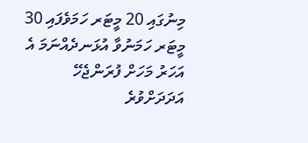މިނުގައި 20 މީޓަރ ހަމަވެފައި 30 މީޓަރ ހަމަނުވާ އުޅަނދެއްނަމަ އެ އަހަރު މަހަށް ފުރަންޖެހޭ އަދަދަށްވުރެ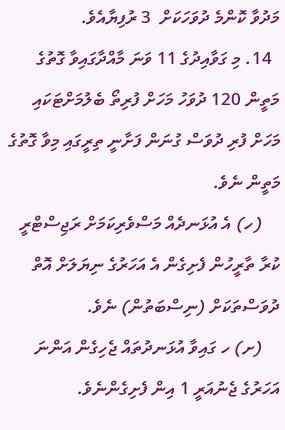މަދުވާ ކޮންމެ ދުވަހަކަށް  3 ރުފިޔާއެވެ.
  14. މި ގަވާއިދުގެ 11 ވަނަ މާއްދާގައިވާ ގޮތުގެ މަތީން 120 ދުވަހު މަހަށް ފުރިތޯ ބެލުމަށްޓަކައި މަހަށް ފުރި ދުވަސް ގުނަން ފަށާނީ ތިރީގައި މިވާ ގޮތުގެ މަތީން ނެވެ.
    (ހ) އެ އުޅަނދެއް މަސްވެރިކަމަށް ރަޖިސްޓްރީ ކުރާ ތާރީހުން ފެށިގެން އެ އަހަރުގެ ނިޔަލަށް އޮތް ދުވަސްތަކަށް (ނިސްބަތުން) ނެވެ.
    (ށ) ހ ގައިވާ އުޅަނދުތައް ޖެހިގެން އަންނަ އަހަރުގެ ޖެނުއަރީ 1 އިން ފެށިގެންނެވެ.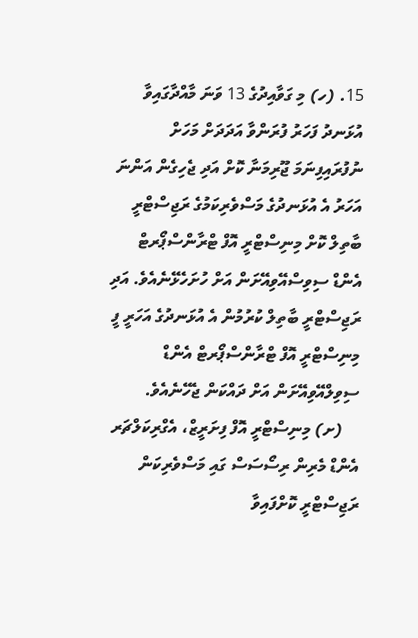15. (ހ) މި ގަވާއިދުގެ 13 ވަނަ މާއްދާގައިވާ އުޅަނދު ފަހަރު ފުރަންވާ އަދަދަށް މަހަށް ނުފުރައިފިނަމަ ޖޫރިމަނާ ކޮށް އަދި ޖެހިގެން އަންނަ އަހަރު އެ އުޅަނދުގެ މަސްވެރިކަމުގެ ރަޖިސްޓްރީ ބާތިލް ކޮށް މިނިސްޓްރީ އޮފް ޓްރާންސްޕޯރޓް އެންޑް ސިވިސްއޭވިއޭށަން އަށް ހުށަހެޅޭނެއެވެ. އަދި ރަޖިސްޓްރީ ބާތިލް ކުރުމުން އެ އުޅަނދުގެ އަހަރީ ފީ މިނިސްޓްރީ އޮފް ޓްރާންސްޕޯރޓް އެންޑް ސިވިލްއޭވިއޭށަން އަށް ދައްކަން ޖެހޭނެއެވެ.
    (ށ) މިނިސްޓްރީ އޮފް ފިށަރީޒް، އެގްރިކަލްޗަރ އެންޑް މެރިން ރިސޯސަސް ގައި މަސްވެރިކަން ރަޖިސްޓްރީ ކޮށްފައިވާ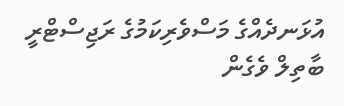އުޅަނދެއްގެ މަސްވެރިކަމުގެ ރަޖިސްޓްރީ ބާތިލް ވެގެން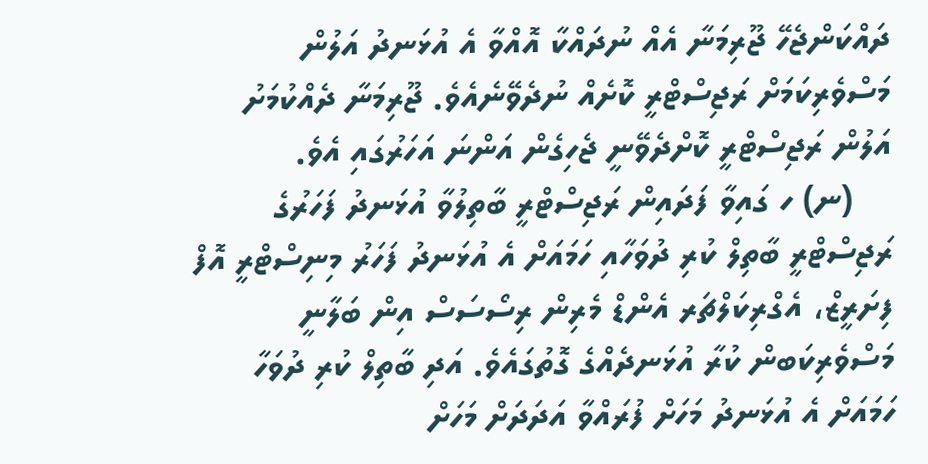ދައްކަންޖެހޭ ޖޫރިމަނާ އެއް ނުދައްކާ އޮއްވާ އެ އުޅަނދު އަލުން މަސްވެރިކަމަށް ރަޖިސްޓްރީ ކޮށެއް ނުދެވޭނެއެވެ. ޖޫރިމަނާ ދެއްކުމަށު އަލުން ރަޖިސްޓްރީ ކޮށްދެވޭނީ ޖެހިގެން އަންނަ އަހަރުގައި އެވެ.
    (ނ) ހ ގައިވާ ފަދައިން ރަޖިސްޓްރީ ބާތިލުވާ އުޅަނދު ފަހަރުގެ ރަޖިސްޓްރީ ބާތިލް ކުރި ދުވަހާއި ހަމައަށް އެ އުޅަނދު ފަހަރު މިނިސްޓްރީ އޮފް ފިށަރީޒް، އެގްރިކަލްޗަރ އެންޑް މެރިން ރިސޯސަސް އިން ބަލާނީ މަސްވެރިކަބން ކުރާ އުޅަނދެއްގެ ގޮތުގައެވެ. އަދި ބާތިލް ކުރި ދުވަހާ ހަމައަށް އެ އުޅަނދު މަހަށް ފުރައްވާ އަދަދަށް މަހަށް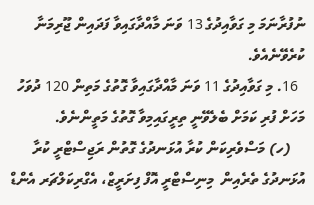ނުފުރާނަމަ މި ގަވާއިދުގެ 13 ވަނަ މާއްދާގައިވާ ފަދައިން ޖޫރިމަނާ ކުރެވޭނެއެވެ.
  16. މި ގަވާއިދުގެ 11 ވަނަ މާއްދާގައިވާ ގޮތުގެ މަތިން 120 ދުވަހު މަހަށް ފުރި ކަމަށް ބެލެވޭނީ ތިރީގައިމިވާ ގޮތުގެ މަތީންނެވެ.
    (ހ) މަސްވެރިކަން ކުރާ އުޅަނދުގެ ގޮތުން ރަޖިސްޓްރީ ކުރާ އުޅަނދުގެ ތެރެއިން  މިނިސްޓްރީ އޮފް ފިށަރީޒް، އެގްރިކަލްޗަރ އެންޑް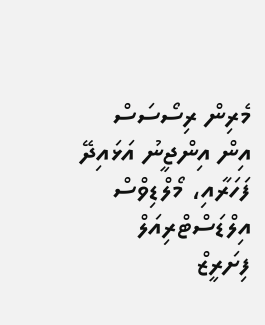މެރިން ރިސޯސަސް އިން އިންޖީނު އަޅައިދޭ ފަހަރާއި، މޯލްޑިވްސް އިލްޑަސްޓްރިއަލް ފިށަރީޒް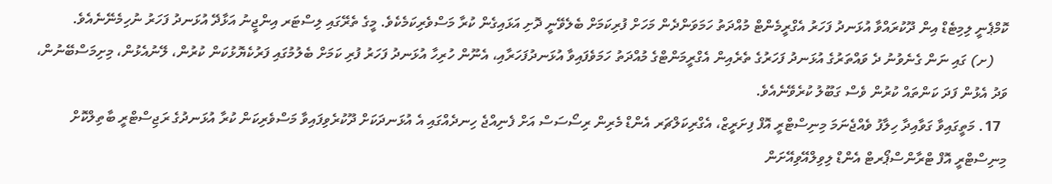ކޮމްޕެނީ ލިމިޓެޑް އިން ދޫކުރައްވާ އުޅަނދު ފަހަރު އެގްރީމެންޓް މުއްދަތު ހަމަވަންދެން މަހަށް ފުރިކަމަށް ބެލެވޭނީ ދޮށި އަޅައިގެން ކުރާ މަސްވެރިކަމެކެވެ. މީގެ ތެރޭގައި ލިސްޓަރ އިންޖީނު އަޅާދޭ އުޅަނދު ފަހަރު ނުހިމެނޭނެއެވެ.
    (ށ) ގައި ނަން ގެނެވުނު ދެ ވައްތަރުގެ އުޅަނދު ފަހަރުގެ ތެރެއިން އެގްރީމަންޓްގެ މުއްދަތު ހަމަވެފައިވާ އުޅަނދުފަހަރާއި، އެނޫން ހުރިހާ އުޅަނދު ފަހަރު ފުރި ކަމަށް ބެލުމުގައި ފަރުކެޔޮޅުކަން ކުރުން، ލޭނުއެޅުން، މިށިމަސްބޭނުން، ވަދު އެޅުން ފަދަ ކަންތައް ކުރުން ވެސް ގަބޫލު ކުރެވޭނެއެވެ.
  17. މަތީގައިވާ ގަވާއިދާ ހިލާފު ވެއްޖެނަމަ މިނިސްޓްރީ އޮފް ފިށަރީޒް، އެގްރިކަލްޗަރ އެންޑް މެރިން ރިސޯސަސް އަށް ފެނިއްޖެ ހިނދެއްގައި އެ އުޅަނދަކަށް ދޫކުރެވިފައިވާ މަސްވެރިކަން ކުރާ އުޅަނދުގެ ރަޖިސްޓްރީ ބާތިލްކޮށް މިނިސްޓްރީ އޮފް ޓްރާންސްޕޯރޓް އެންޑް ލިވިލްއޭވިއޭށަން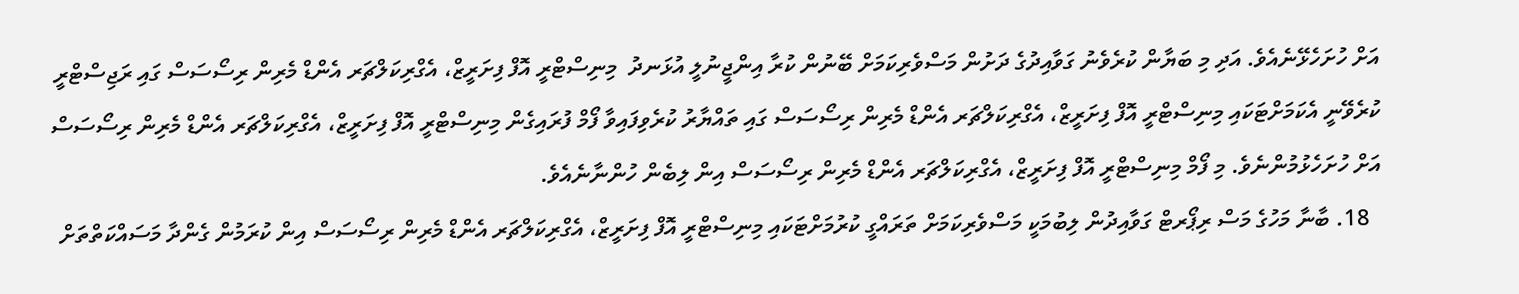އަށް ހުށަހެޅޭނެއެވެ. އަދި މި ބަޔާން ކުރެވެނު ގަވާއިދުގެ ދަށުން މަސްވެރިކަމަށް ބޭނުން ކުރާ އިންޖީނުލީ އުޅަނދު  މިނިސްޓްރީ އޮފް ފިށަރީޒް، އެގްރިކަލްޗަރ އެންޑް މެރިން ރިސޯސަސް ގައި ރަޖިސްޓްރީ ކުރެވޭނީ އެކަމަށްޓަކައި މިނިސްޓްރީ އޮފް ފިށަރީޒް، އެގްރިކަލްޗަރ އެންޑް މެރިން ރިސޯސަސް ގައި ތައްޔާރު ކުރެވިފައިވާ ފޯމް ފުރައިގެން މިނިސްޓްރީ އޮފް ފިށަރީޒް، އެގްރިކަލްޗަރ އެންޑް މެރިން ރިސޯސަސް އަށް ހުށަހެޅުމުންނެވެ. މި ފޯމް މިނިސްޓްރީ އޮފް ފިށަރީޒް، އެގްރިކަލްޗަރ އެންޑް މެރިން ރިސޯސަސް އިން ލިބެން ހުންނާނެއެވެ.
  18. ބާނާ މަހުގެ މަސް ރިޕޯރޓް ގަވާއިދުން ލިބުމަކީ މަސްވެރިކަމަށް ތަރައްގީ ކުރުމަށްޓަކައި މިނިސްޓްރީ އޮފް ފިށަރީޒް، އެގްރިކަލްޗަރ އެންޑް މެރިން ރިސޯސަސް އިން ކުރަމުން ގެންދާ މަސައްކަތްތަށް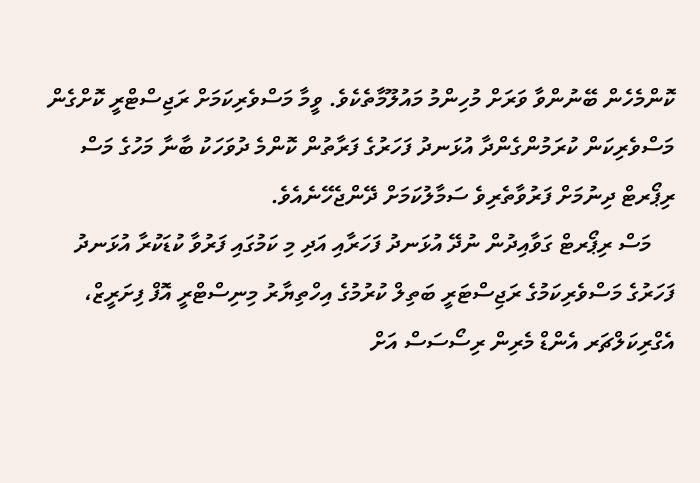ކޮންމެހެން ބޭނުންވާ ވަރަށް މުހިންމު މައުލޫމާތެކެވެ. ވީމާ މަސްވެރިކަމަށް ރަޖިސްޓްރީ ކޮށްގެން މަސްވެރިކަން ކުރަމުންގެންދާ އުޅަނދު ފަހަރުގެ ފަރާތުން ކޮންމެ ދުވަހަކު ބާނާ މަހުގެ މަސް ރިޕޯރޓް ދިނުމަށް ފަރުވާތެރިވެ ސަމާލުކަމަށް ދޭންޖެހޭނެއެވެ.
    މަސް ރިޕޯރޓް ގަވާއިދުން ނުދޭ އުޅަނދު ފަހަރާއި އަދި މި ކަމުގައި ފަރުވާ ކުޑަކުރާ އުޅަނދު ފަހަރުގެ މަސްވެރިކަމުގެ ރަޖިސްޓަރީ ބަތިލް ކުރުމުގެ އިހްތިޔާރު މިނިސްޓްރީ އޮފް ފިށަރީޒް، އެގްރިކަލްޗަރ އެންޑް މެރިން ރިސޯސަސް އަށް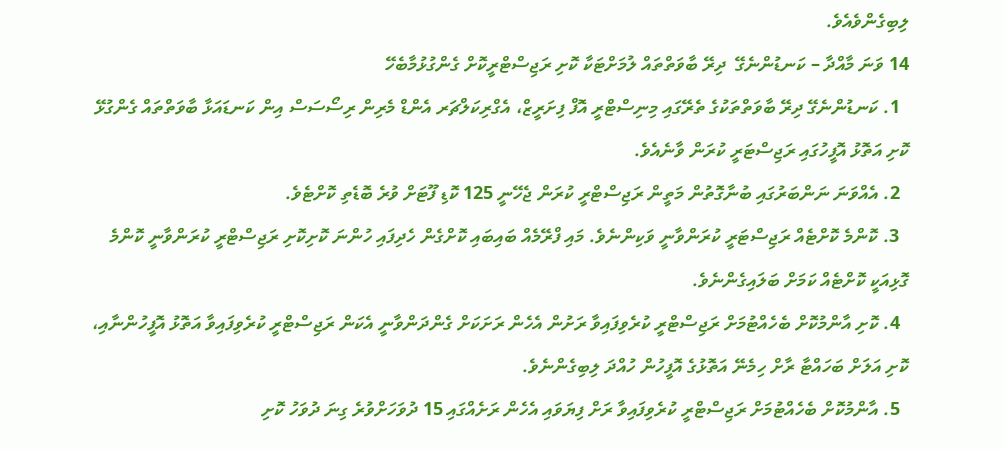ލިބިގެންވެއެވެ.
14 ވަނަ މާއްދާ – ކަނޑުންނެގޭ  ދިރޭ ބާވަތްތައް ލުމަށްޓަކާ ކޮށި ރަޖިސްޓްރީކޮށް ގެންގުޅުމާބެހޭ
  1. ކަނޑުންނެގޭ ދިރޭ ބާވަތްތަކުގެ ތެރޭގައި މިނިސްޓްރީ އޮފް ފިށަރީޒް، އެގްރިކަލްޗަރ އެންޑް މެރިން ރިސޯސަސް އިން ކަނޑައަޅާ ބާވަތްތައް ގެންގުޅޭ ކޮށި އަތޮޅު އޮފީހުގައި ރަޖިސްޓަރީ ކުރަން ވާނެއެވެ.
  2. އެއްވަނަ ނަންބަރުގައި ބުނާގޮތުން މަތީން ރަޖިސްޓްރީ ކުރަން ޖެހޭނީ 125 ކޮޑި ފޫޓަށް ވުރެ ބޮޑެތި ކޮށްޓެވެ.
  3. ކޮންމެ ކޮށްޓެއް ރަޖިސްޓަރީ ކުރަންވާނީ ވަކިންނެވެ. މައި ފްރޭމެއް ބައިބައި ކޮށްގެން ހެދިފައި ހުންނަ ކޮށިކޮށި ރަޖިސްޓްރީ ކުރަންވާނީ ކޮންމެ ގޮޅިއަކީ ކޮށްޓެއް ކަމަށް ބަލައިގެންނެވެ.
  4. ކޮށި އާންމުކޮށް ބެހެއްޓުމަށް ރަޖިސްޓްރީ ކުރެވިފައިވާ ރަށުން އެހެން ރަށަކަށް ގެންދަންވާނީ އެކަން ރަޖިސްޓްރީ ކުރެވިފައިވާ އަތޮޅު އޮފީހުންނާއި، ކޮށި އަލަށް ބަހައްޓާ ރާށް ހިމެނޭ އަތޮޅުގެ އޮފީހުން ހުއްދަ ލިބިގެންނެވެ.
  5. އާންމުކޮށް ބެހެއްޓުމަށް ރަޖިސްޓްރީ ކުރެވިފައިވާ ރަށް ފިޔަވައި އެހެން ރަށެއްގައި 15 ދުވަހަށްވުރެ ގިނަ ދުވަހު ކޮށި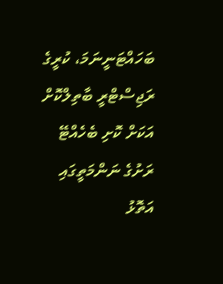ބަހައްޓަނީނަމަ، ކުރީގެ ރަޖިސްޓްރީ ބާތިލްކޮށް އަކަށް ކޮށި ބެހެއްޓޭ ރަށުގެ ނަންމަތީގައި އަތޮޅު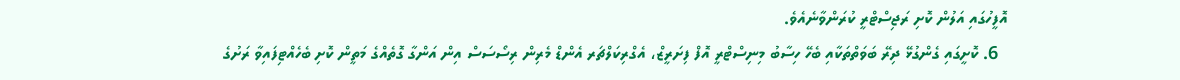އޮފީހުގައި އަލުން ކޮށި ރަޖިސްޓްރީ ކުރަންވާނެއެވެ.
  6. ކޮށީގައި ގެންގުޅޭ ދިރޭ ބަވަތްތަކާއި ބެހޭ ހިސާބު މިނިސްޓްރީ އޮފް ފިށަރީޒް، އެގްރިކަލްޗަރ އެންޑް މެރިން ރިސޯސަސް އިން އަންގާ ގޮތެއްގެ މަތީން ކޮށި ބެހެއްޓިފައިވާ ރަށުގެ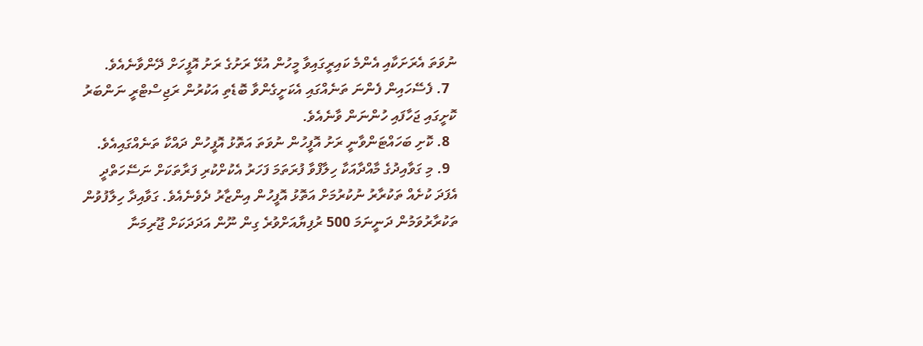ނުވަތަ އެރަށަކާއި އެންމެ ކައިރީގައިވާ މީހުން އުޅޭ ރަށުގެ ރަށު އޮފީހަށް ދޭންވާނެއެވެ.
  7. ފެސޭހައިން ފެންނަ ތަނެއްގައި އެކަށީގެންވާ ބޮޑެތި އަކުރުން ރަޖިސްޓްރީ ނަންބަރު ކޮށީގައި ޖަހާފައި ހުންނަން ވާނެއެވެ.
  8. ކޮށި ބަހައްޓަންވާނީ ރަށު އޮފީހުން ނުވަތަ އަތޮޅު އޮފީހުން ދައްކާ ތަނެއްގައިއެވެ.
  9. މި ގަވާއިދުގެ މާއްދާއަކާ ހިލާފްވާ ފުރަތަމަ ފަހަރު އެކުށްކުރި ފަރާތަކަށް ނަސޭހަތްދީ އެފަދަ ކުށެއް ތަކުރާރު ނުކުރުމަށް އަތޮޅު އޮފީހުން އިންޒާރު ދެވެނެއެވެ. ގަވާއިދާ ހިލާފުވުން ތަކުރާރުވަމުން ދަނީނަމަ 500 ރުފިޔާއަށްވުރެ ގިން ނޫން އަދަދަކަށް ޖޫރިމަނާ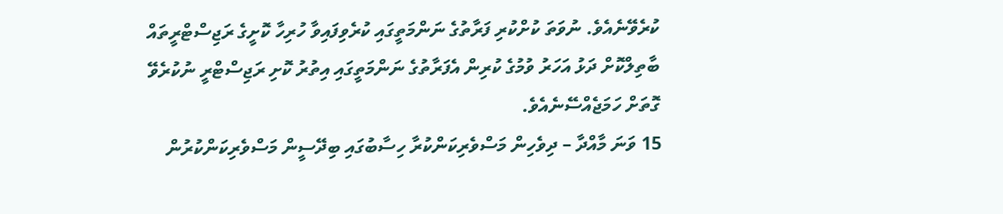ކުރެވޭނެއެވެ. ނުވަތަ ކުށްކުރި ފަރާތުގެ ނަންމަތީގައި ކުރެވިފައިވާ ހުރިހާ ކޮށީގެ ރަޖިސްޓްރީތައް ބާތިލްކޮށް ދަޅު އަހަރު ވުމުގެ ކުރިން އެފަރާތުގެ ނަންމަތީގައި އިތުރު ކޮށި ރަޖިސްޓްރީ ނުކުރެވޭ ގޮތަށް ހަމަޖެއްސޭނެއެވެ.
15 ވަނަ މާއްދާ – ދިވެހިން މަސްވެރިކަންކުރާ ހިސާބުގައި ބިދޭސީން މަސްވެރިކަންކުރުން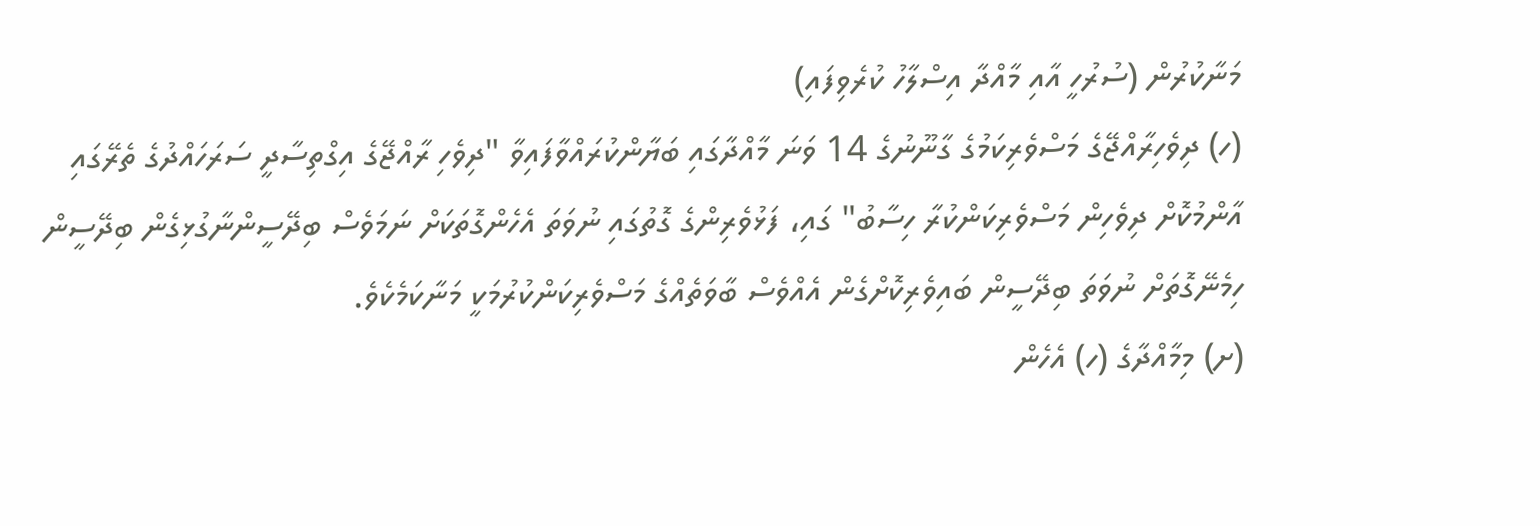މަނާކުރުން (ސުރުހީ އާއި މާއްދާ އިސްލާހު ކުރެވިފައި)
(ހ) ދިވެހިރާއްޖޭގެ މަސްވެރިކަމުގެ ގާނޫނުގެ 14 ވަނަ މާއްދާގައި ބަޔާންކުރައްވާފައިވާ "ދިވެހި ރާއްޖޭގެ އިގްތިސާދީ ސަރަހައްދުގެ ތެރޭގައި އާންމުކޮށް ދިވެހިން މަސްވެރިކަންކުރާ ހިސާބު" ގައި، ފަޅުވެރިންގެ ގޮތުގައި ނުވަތަ އެހެންގޮތަކަށް ނަމަވެސް ބިދޭސީންނާގުޅިގެން ބިދޭސީން ހިމެނޭގޮތަށް ނުވަތަ ބިދޭސީން ބައިވެރިކޮށްގެން އެއްވެސް ބާވަތެއްގެ މަސްވެރިކަންކުރުމަކީ މަނާކަމެކެވެ.
(ށ) މިމާއްދާގެ (ހ) އެހެން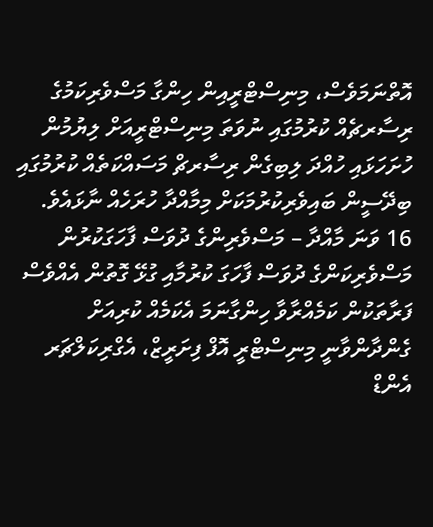އޮތްނަމަވެސް، މިނިސްޓްރީއިން ހިންގާ މަސްވެރިކަމުގެ ރިސާރޗެއް ކުރުމުގައި ނުވަތަ މިނިސްޓްރީއަށް ލިޔުމުން ހުށަހަޅައި ހުއްދަ ލިބިގެން ރިސާރޗް މަސައްކަތެއް ކުރުމުގައި ބިދޭސީން ބައިވެރިކުރުމަކަށް މިމާއްދާ ހުރަހެއް ނާޅައެވެ.
16 ވަނަ މާއްދާ – މަސްވެރިންގެ ދުވަސް ފާހަގަކުރުން
މަސްވެރިކަންގެ ދުވަސް ފާހަގަ ކުރުމާއި ގުޅޭ ގޮތުން އެއްވެސް ފަރާތަކުން ކަމެއްރާވާ ހިންގާނަމަ އެކަމެއް ކުރިއަށް ގެންދާންވާނީ މިނިސްޓްރީ އޮފް ފިށަރީޒް، އެގްރިކަލްޗަރ އެންޑް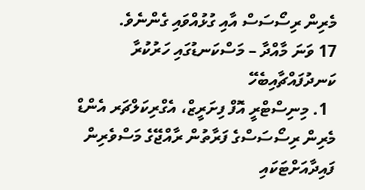މެރިން ރިސޯސަސް އާއި ގުޅުއްވައި ގެންނެވެ.
17 ވަނަ މާއްދާ – މަސްކަނޑުގައި ހަރުކުރާ ކަނދުފައްޗާއިބެހޭ
  1. މިނިސްޓްރީ އޮފް ފިށަރީޒް، އެގްރިކަލްޗަރ އެންޑް މެރިން ރިސޯސަސްގެ ފަރާތުން ރާއްޖޭގެ މަސްވެރިން ފައިދާއަށްޓަކައި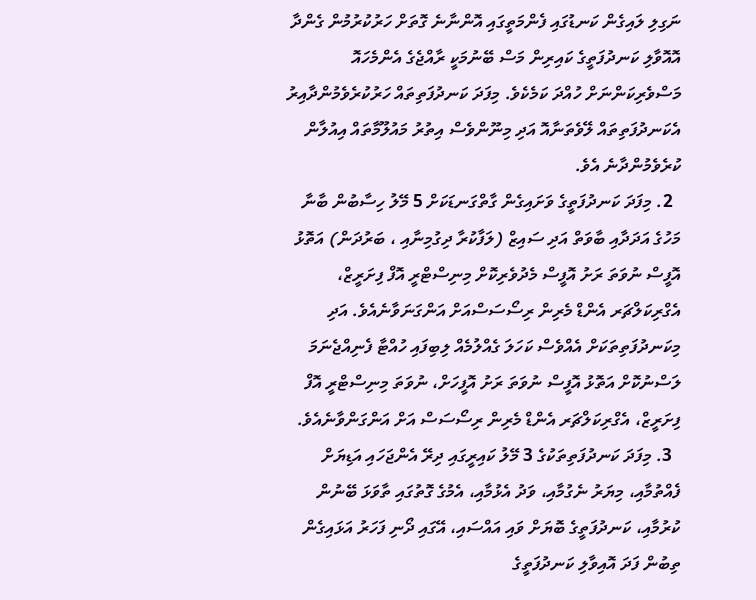ނަގިލި ލައިގެން ކަނޑުގައި ފެންމަތީގައި އޮންނާނެ ގޮތަށް ހަރުކުރުމުން ގެންދާ އޮއޮވާލި ކަނދުފަތީގެ ކައިރިން މަސް ބޭނުމަކީ ރާއްޖެގެ އެންމެހައޮ މަސްވެރިކަންނަށް ހުއްދަ ކަމެކެވެ. މިފަދަ ކަނދުފަތިތައް ހަރުކުރެވެމުންދާއިރު އެކަނދުފަތިތައް ލޭވެތަނާއޮ އަދި މިނޫންވެސް އިތުރު މައުލޫމާތައް އިއުލާން ކުރެވެމުންދާނެ އެވެ.
  2. މިފަދަ ކަނދުފަތީގެ ވަށައިގެން ގާތްގަނޑަކަށް 5 މޭލު ހިސާބުން ބާނާ މަހުގެ އަދަދާއި ބާވަތް އަދި ސައިޒް (ލަފާކުރާ ދިގުމިނާއި ، ބަރުދަން) އަތޮޅު އޮފީސް ނުވަތަ ރަށު އޮފީސް މެދުވެރިކޮށް މިނިސްޓްރީ އޮފް ފިށަރީޒް، އެގްރިކަލްޗަރ އެންޑް މެރިން ރިސޯސަސްއަށް އަންގަނަވާނެއެވެ. އަދި މިކަނދުފަތިތަކަށް އެއްވެސް ކަހަލަ ގެއްލުމެއް ލިބިފައި ހުއްޓާ ފެނިއްޖެނަމަ ލަސްނުކޮށް އަތޮޅު އޮފީސް ނުވަތަ ރަށު އޮފީހަށް، ނުވަތަ މިނިސްޓްރީ އޮފް ފިށަރީޒް، އެގްރިކަލްޗަރ އެންޑް މެރިން ރިސޯސަސް އަށް އަންގަންވާނެއެވެ.
  3. މިފަދަ ކަނދުފަތިތަކުގެ 3 މޭލު ކައިރީގައި ދިރޭ އެންޖަހައި އަޑިޔަށް ފެއްތުމާއި، މިޔަރު ނެގުމާއި، ވަދު އެޅުމާއި، އެމުގެ ގޮތުގައި ތާވަޅަ ބޭނުން ކުރުމާއި، ކަނދުފަތީގެ ބޮޔަށް ވައި އައްސައި، އޭގައި ދޯނި ފަހަރު އަޅައިގެން ތިބުން ފަދަ އޮއިވާލި ކަނދުފަތީގެ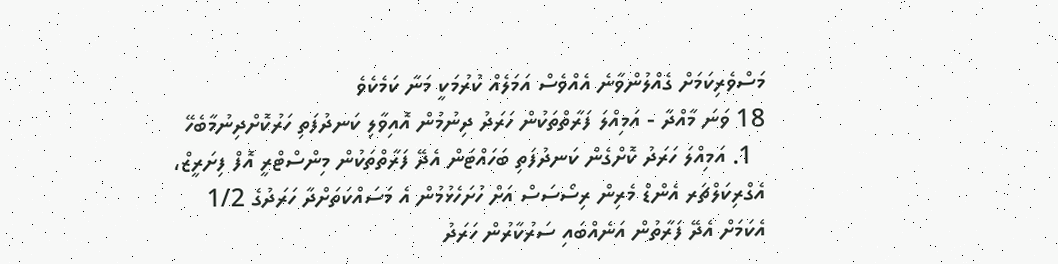މަސްވެރިކަމަށް ގެއްލުންވާނެ އެއްވެސް އަމަލެއް ކުރުމަކީ މަނާ ކަމެކެވެ
18 ވަނަ މާއްދާ - އަމިއްލަ ފަރާތްތަކުން ހަރަދު ދިނުމުން އޮއިވާލި ކަނދުފަތި ހަރުކޮށްދިނުމާބެހޭ
  1. އަމިއްލަ ހަރަދު ކޮށްގެން ކަނދުފަތި ބަހައްޓަން އެދޭ ފަރާތްތަކުން މިންސްޓްރީ އޮފް ފިށަރީޒް، އެގްރިކަލްޗަރ އެންޑް މެރިން ރިސޯސަސް އަށް ހުށަހެޅުމުން އެ މަސައްކަތަށްދާ ހަރަދުގެ 1/2  އެކަމަށް އެދޭ ފަރާތުން އަނެއްބައި ސަރުކާރުން ހަރަދު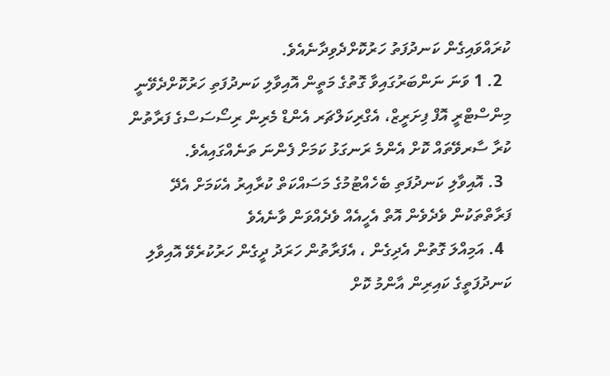ކުރައްވައިގެން ކަނދުފަތު ހަރުކޮށްދެވިދާނެއެވެ.
  2. 1 ވަނަ ނަންބަރުގައިވާ ގޮތުގެ މަތީން އޮއިވާލި ކަނދުފަތި ހަރުކޮށްދެވޭނީ މިންސްޓްރީ އޮފް ފިށަރީޒް، އެގްރިކަލްޗަރ އެންޑް މެރިން ރިސޯސަސްގެ ފަރާތުން ކުރާ ސާރވޭތައް ކޮށް އެންމެ ރަނގަޅު ކަމަށް ފެންނަ ތަނެއްގައިއެވެ.
  3. އޮއިވާލި ކަނދުފަތި ބެހެއްޓުމުގެ މަސައްކަތް ކުރާއިރު އެކަމަށް އެދޭ ފަރާތްތަކުން ވެދެވެން އޮތް އެހީއެއް ވެދެއްވަން ވާނެއެވެ
  4. އަމިއްލަ ގޮތުން އެދިގެން ، އެފަރާތުން ހަރަދު ދީގެން ހަރުކުރެވޭ އޮއިވާލި ކަނދުފަތީގެ ކައިރިން އާންމު ކޮށް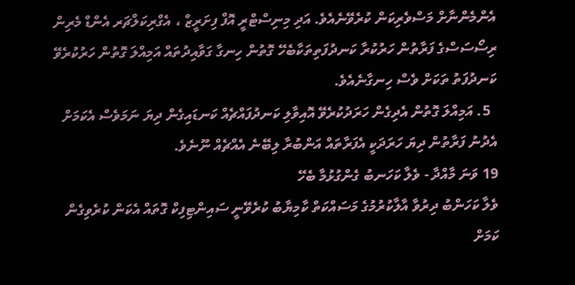އެންމެންނާށް މަސްވެރިކަން ކުރެވޭނެއެވެ. އަދި މިނިސްޓްރީ އޮފް ފިށަރީޒް ، އެގްރިކަލްޗަރ އެންޑް މެރިން ރިސޯސަސްގެ ފަރާތުން ހަރުކުރާ ކަނދުފަތިތަކާބެހޭ ގޮތުން ހިނގާ ގަވާއިދުތައް އަމިއްލަ ގޮތުން ހަރުކުރެވޭ ކަނދުފަތު ތަކަށް ވެސް ހިނގާނެއެވެ.
  5. އަމިއްލަ ގޮތުން އެދިގެން ހަރަދުކުރެވޭ އޮއިވާލި ކަނދުފައްޗެއް ކަނޑައިގެން ދިޔަ ނަމަވެސް އެކަމަށް އެދުނު ފަރާތުން ދިޔަ ހަރަދަކީ އެފަރާތައް އަންބުރާ ލިބޭނެ އެއްޗެއް ނޫނެވެ.
19 ވަނަ މާއްދާ - ވެލާ ކަހަނބު ގެންގުޅުމާ ބެހޭ
ވެލާ ކަހަންބު ދިރުވާ އާލާކުރުމުގެ މަސައްކަތް ކާމިޔާބު ކުރެވޭނީ ސައިންޓިފިކް ގޮތައް އެކަން ކުރެވިގެން ކަމަށް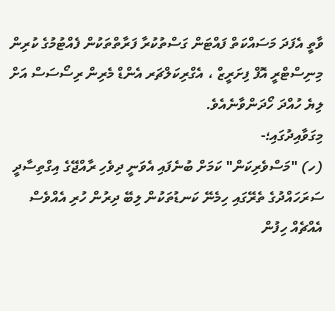ވާތީ އެފަދަ މަސައްކަތް ފައްޓަން ގަސްތުކުރާ ފަރާތްތަކުން ފެއްޓުމުގެ ކުރިން މިނިސްޓްރީ އޮފް ފިށަރީޒް ، އެގްރިކަލްޗަރ އެންޑް މެރިން ރިސޯސަސް އަށް ލިޔެ ހުއްދަ ހޯދަންވާނެއެވެ.
މިގަވާއިދުގައި؛-
(ހ) "މަސްވެރިކަން" ކަމަށް ބުނެފައި އެވަނީ ދިވެހި ރާއްޖޭގެ އިގްތިސާދީ ސަރަހައްދުގެ ތެރޭގައި ހިމެނޭ ކަނޑުތަކުން ލިބޭ ދިރުން ހުރި އެއްވެސް އެއްޗެއް ހިފުން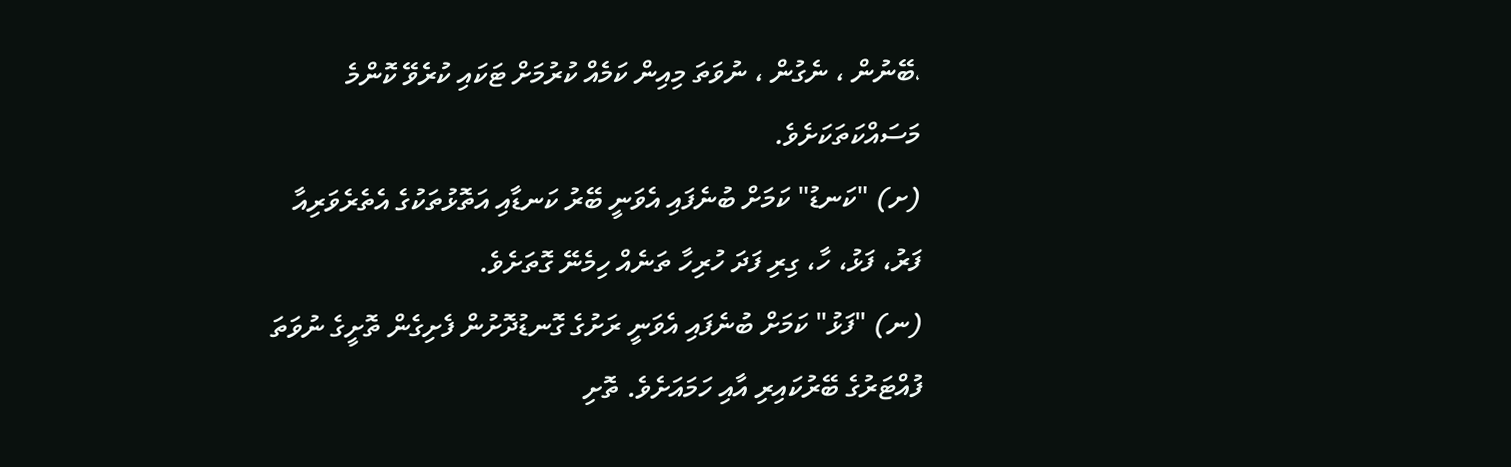،ބޭނުން ، ނެގުން ، ނުވަތަ މިއިން ކަމެއް ކުރުމަށް ޓަކައި ކުރެވޭ ކޮންމެ މަސައްކަތަކަށެވެ.
(ށ) "ކަނޑު" ކަމަށް ބުނެފައި އެވަނީ ބޭރު ކަނޑާއި އަތޮޅުތަކުގެ އެތެރެވަރިއާ ފަރު، ފަޅު، ހާ، ގިރި ފަދަ ހުރިހާ ތަނެއް ހިމެނޭ ގޮތަށެވެ.
(ނ) "ފަޅު" ކަމަށް ބުނެފައި އެވަނީ ރަށުގެ ގޮނޑުދޮށުން ފެށިގެން ތޮށީގެ ނުވަތަ ފުއްޓަރުގެ ބޭރުކައިރި އާއި ހަމައަށެވެ. ތޮށި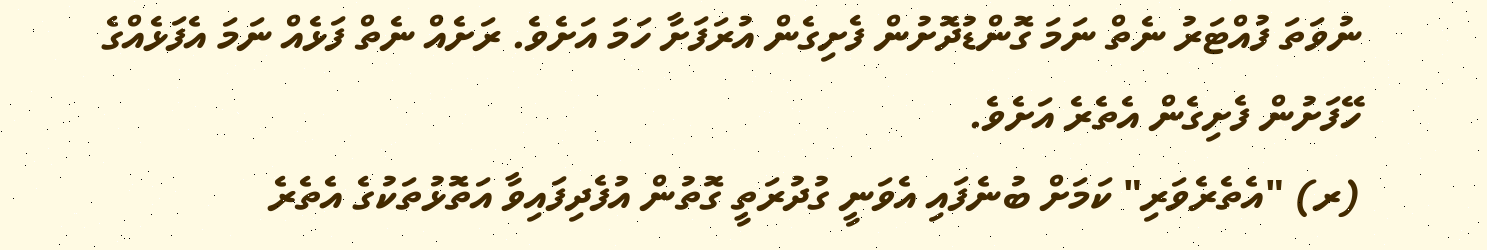ނުވަތަ ފުއްޓަރު ނެތް ނަމަ ގޮންޑުދޮށުން ފެށިގެން އުރަފަށާ ހަމަ އަށެވެ. ރަށެއް ނެތް ފަޅެއް ނަމަ އެފަޅެއްގެ ހޭފަށުން ފެށިގެން އެތެރެ އަށެވެ.
(ރ) "އެތެރެވަރި" ކަމަށް ބުނެފައި އެވަނީ ގުދުރަތީ ގޮތުން އުފެދިފައިވާ އަތޮޅުތަކުގެ އެތެރެ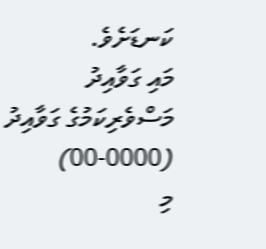ކަނޑަށެވެ.
މައި ގަވާއިދު
މަސްވެރިކަމުގެ ގަވާއިދު (0000-00)
މި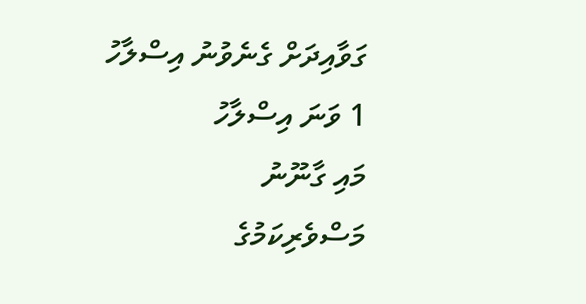ގަވާއިދަށް ގެނެވުނު އިސްލާހު
1 ވަނަ އިސްލާހު
މައި ގާނޫނު
މަސްވެރިކަމުގެ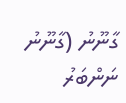ގާނޫނު (ގާނޫނު ނަންބަރު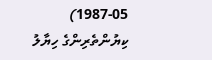1987-05)
ކިޔުންތެރިންގެ ހިޔާލު